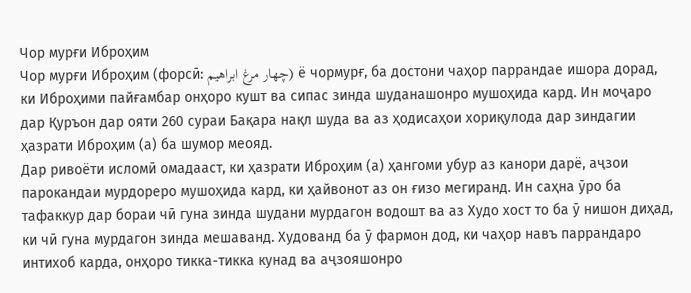Чор мурғи Иброҳим
Чор мурғи Иброҳим (форсӣ: چهار مرغ ابراهیم) ё чормурғ, ба достони чаҳор паррандае ишора дорад, ки Иброҳими пайғамбар онҳоро кушт ва сипас зинда шуданашонро мушоҳида кард. Ин моҷаро дар Қуръон дар ояти 260 сураи Бақара нақл шуда ва аз ҳодисаҳои хориқулода дар зиндагии ҳазрати Иброҳим (а) ба шумор меояд.
Дар ривоёти исломӣ омадааст, ки ҳазрати Иброҳим (а) ҳангоми убур аз канори дарё, аҷзои парокандаи мурдореро мушоҳида кард, ки ҳайвонот аз он ғизо мегиранд. Ин саҳна ӯро ба тафаккур дар бораи чӣ гуна зинда шудани мурдагон водошт ва аз Худо хост то ба ӯ нишон диҳад, ки чӣ гуна мурдагон зинда мешаванд. Худованд ба ӯ фармон дод, ки чаҳор навъ паррандаро интихоб карда, онҳоро тикка-тикка кунад ва аҷзояшонро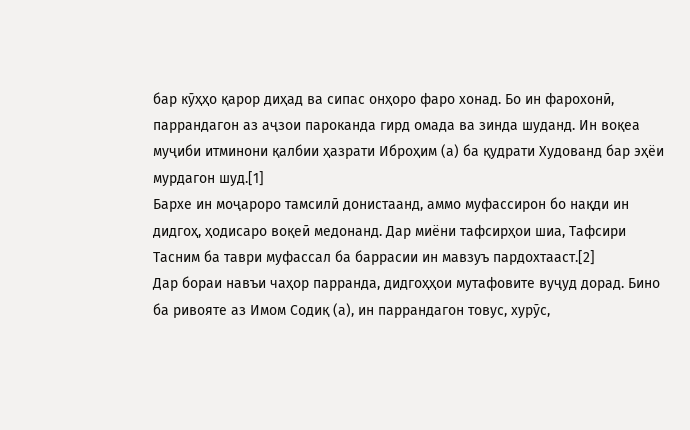бар кӯҳҳо қарор диҳад ва сипас онҳоро фаро хонад. Бо ин фарохонӣ, паррандагон аз аҷзои пароканда гирд омада ва зинда шуданд. Ин воқеа муҷиби итминони қалбии ҳазрати Иброҳим (а) ба қудрати Худованд бар эҳёи мурдагон шуд.[1]
Бархе ин моҷароро тамсилӣ донистаанд, аммо муфассирон бо нақди ин дидгоҳ, ҳодисаро воқеӣ медонанд. Дар миёни тафсирҳои шиа, Тафсири Тасним ба таври муфассал ба баррасии ин мавзуъ пардохтааст.[2]
Дар бораи навъи чаҳор парранда, дидгоҳҳои мутафовите вуҷуд дорад. Бино ба ривояте аз Имом Содиқ (а), ин паррандагон товус, хурӯс,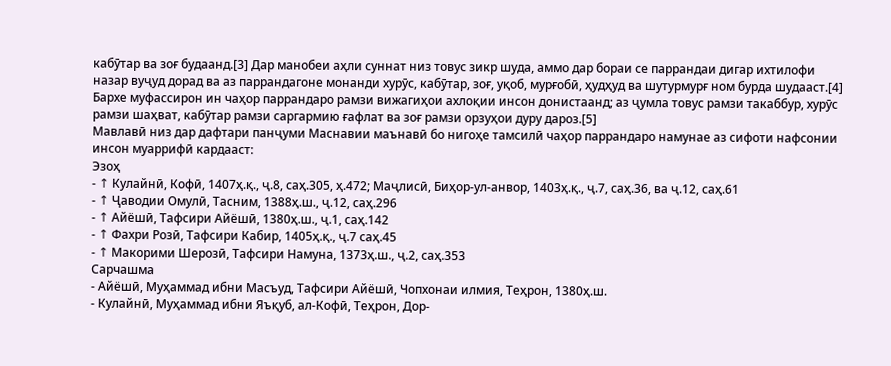кабӯтар ва зоғ будаанд.[3] Дар манобеи аҳли суннат низ товус зикр шуда, аммо дар бораи се паррандаи дигар ихтилофи назар вуҷуд дорад ва аз паррандагоне монанди хурӯс, кабӯтар, зоғ, уқоб, мурғобӣ, ҳудҳуд ва шутурмурғ ном бурда шудааст.[4]
Бархе муфассирон ин чаҳор паррандаро рамзи вижагиҳои ахлоқии инсон донистаанд; аз ҷумла товус рамзи такаббур, хурӯс рамзи шаҳват, кабӯтар рамзи саргармию ғафлат ва зоғ рамзи орзуҳои дуру дароз.[5]
Мавлавӣ низ дар дафтари панҷуми Маснавии маънавӣ бо нигоҳе тамсилӣ чаҳор паррандаро намунае аз сифоти нафсонии инсон муаррифӣ кардааст:
Эзоҳ
- ↑ Кулайнӣ, Кофӣ, 1407ҳ.қ., ҷ.8, саҳ.305, ҳ.472; Маҷлисӣ, Биҳор-ул-анвор, 1403ҳ.қ., ҷ.7, саҳ.36, ва ҷ.12, саҳ.61
- ↑ Ҷаводии Омулӣ, Тасним, 1388ҳ.ш., ҷ.12, саҳ.296
- ↑ Айёшӣ, Тафсири Айёшӣ, 1380ҳ.ш., ҷ.1, саҳ.142
- ↑ Фахри Розӣ, Тафсири Кабир, 1405ҳ.қ., ҷ.7 саҳ.45
- ↑ Макорими Шерозӣ, Тафсири Намуна, 1373ҳ.ш., ҷ.2, саҳ.353
Сарчашма
- Айёшӣ, Муҳаммад ибни Масъуд, Тафсири Айёшӣ, Чопхонаи илмия, Теҳрон, 1380ҳ.ш.
- Кулайнӣ, Муҳаммад ибни Яъқуб, ал-Кофӣ, Теҳрон, Дор-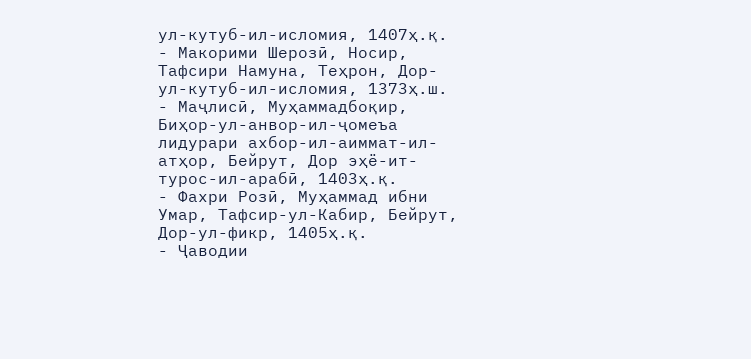ул-кутуб-ил-исломия, 1407ҳ.қ.
- Макорими Шерозӣ, Носир, Тафсири Намуна, Теҳрон, Дор-ул-кутуб-ил-исломия, 1373ҳ.ш.
- Маҷлисӣ, Муҳаммадбоқир, Биҳор-ул-анвор-ил-ҷомеъа лидурари ахбор-ил-аиммат-ил-атҳор, Бейрут, Дор эҳё-ит-турос-ил-арабӣ, 1403ҳ.қ.
- Фахри Розӣ, Муҳаммад ибни Умар, Тафсир-ул-Кабир, Бейрут, Дор-ул-фикр, 1405ҳ.қ.
- Ҷаводии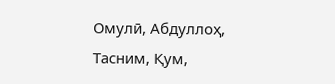Омулӣ, Абдуллоҳ, Тасним, Қум,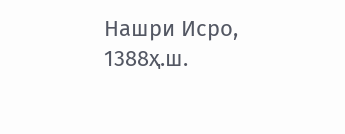Нашри Исро, 1388ҳ.ш.